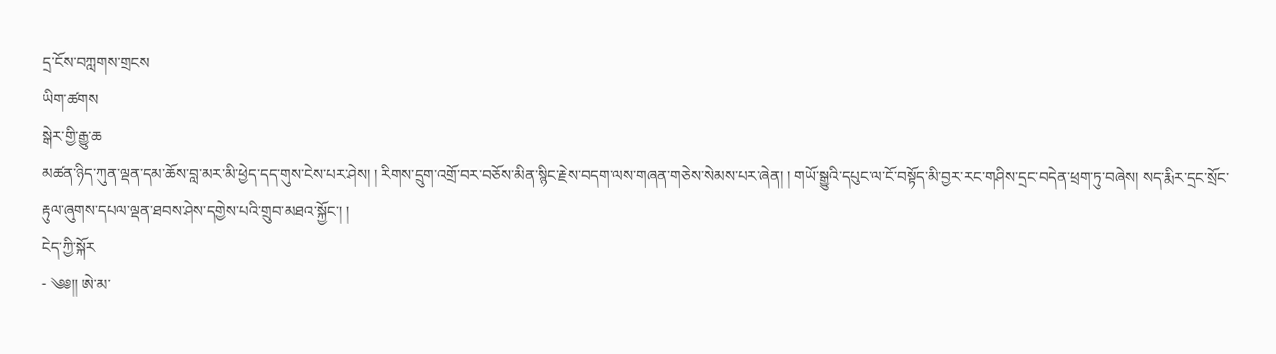དྲ་ངོས་བཀླགས་གྲངས
ཡིག་ཚགས
སྒེར་གྱི་རྒྱུ་ཆ
མཚན་ཉིད་ཀུན་ལྡན་དམ་ཆོས་བླ་མར་མི་ཕྱེད་དད་གུས་ངེས་པར་ཤེས། ། རིགས་དྲུག་འགྲོ་བར་བཅོས་མིན་སྙིང་རྗེས་བདག་ལས་གཞན་གཅེས་སེམས་པར་ཞེན། ། གཡོ་སྒྱུའི་དཔུང་ལ་ངོ་བསྟོད་མི་བྱར་རང་གཤིས་དྲང་བདེན་ཕྲག་ཏུ་བཞེས། སད་རྨིར་དྲང་སྲོང་རྟུལ་ཞུགས་དཔལ་ལྡན་ཐབས་ཤེས་དགྱེས་པའི་གྲུབ་མཐའ་སྐྱོང་། །
ངེད་ཀྱི་སྐོར
- ༄༅།། ཨེ་མ་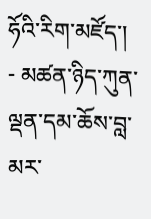ཧོའི་རིག་མཛོད་།
- མཚན་ཉིད་ཀུན་ལྡན་དམ་ཆོས་བླ་མར་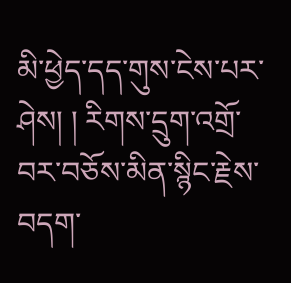མི་ཕྱེད་དད་གུས་ངེས་པར་ཤེས། ། རིགས་དྲུག་འགྲོ་བར་བཅོས་མིན་སྙིང་རྗེས་བདག་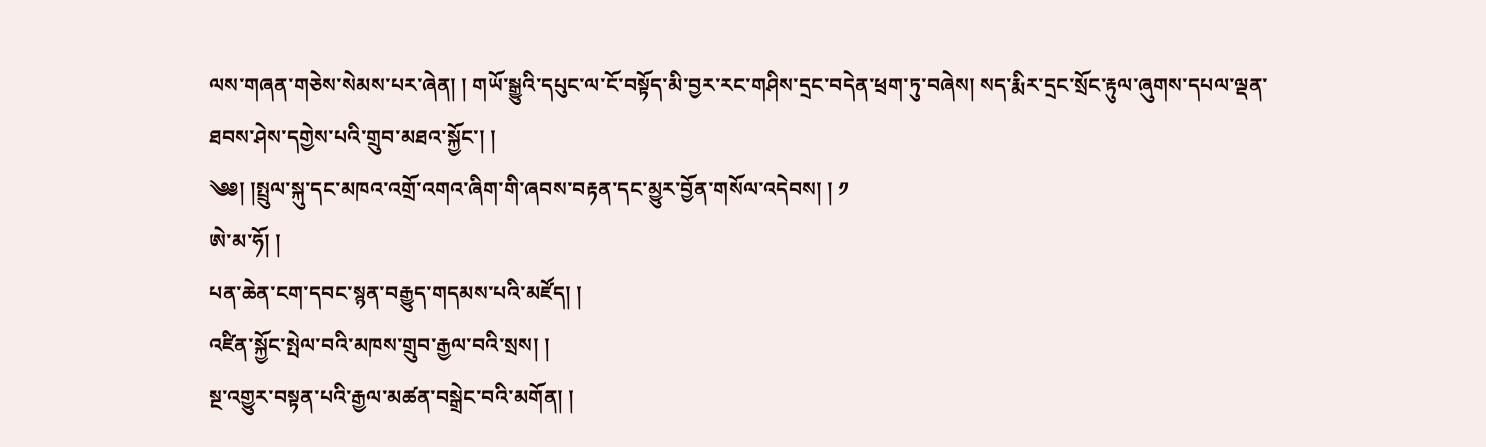ལས་གཞན་གཅེས་སེམས་པར་ཞེན། ། གཡོ་སྒྱུའི་དཔུང་ལ་ངོ་བསྟོད་མི་བྱར་རང་གཤིས་དྲང་བདེན་ཕྲག་ཏུ་བཞེས། སད་རྨིར་དྲང་སྲོང་རྟུལ་ཞུགས་དཔལ་ལྡན་ཐབས་ཤེས་དགྱེས་པའི་གྲུབ་མཐའ་སྐྱོང་། །
༄༅། །སྤྲུལ་སྐུ་དང་མཁའ་འགྲོ་འགའ་ཞིག་གི་ཞབས་བརྟན་དང་མྱུར་བྱོན་གསོལ་འདེབས། ། ༡
ཨེ་མ་ཧོ། །
པན་ཆེན་ངག་དབང་སྙན་བརྒྱུད་གདམས་པའི་མཛོད། །
འཛིན་སྐྱོང་སྤེལ་བའི་མཁས་གྲུབ་རྒྱལ་བའི་སྲས། །
སྔ་འགྱུར་བསྟན་པའི་རྒྱལ་མཚན་བསྒྲེང་བའི་མགོན། །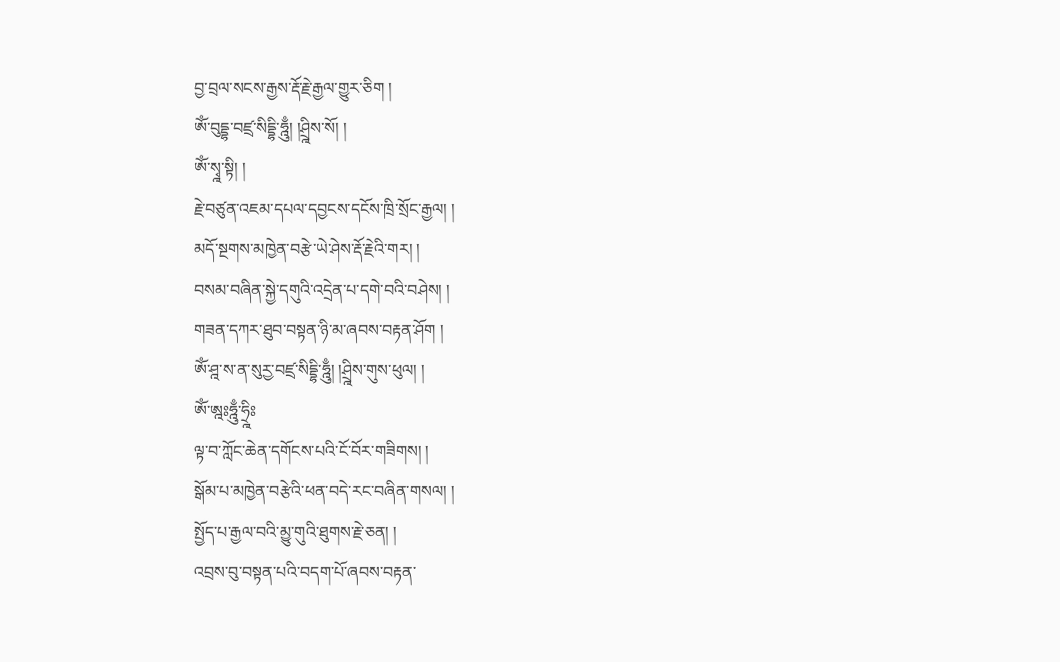བྱ་བྲལ་སངས་རྒྱས་རྡོ་རྗེ་རྒྱལ་གྱུར་ཅིག །
ཨོཾ་བུདྡྷ་བཛྲ་སིདྡྷི་ཧྰུྃ། །ཤྲྰིས་སོ། །
ཨོཾ་སྭྰ་སྟི། །
རྗེ་བཙུན་འཇམ་དཔལ་དབྱངས་དངོས་ཁྲི་སྲོང་རྒྱལ། །
མདོ་སྔགས་མཁྱེན་བརྩེ་ཡེ་ཤེས་རྡོ་རྗེའི་གར། །
བསམ་བཞིན་སྐྱེ་དགུའི་འདྲེན་པ་དགེ་བའི་བཤེས། །
གཟན་དཀར་ཐུབ་བསྟན་ཉི་མ་ཞབས་བརྟན་ཤོག །
ཨོཾ་ཤྰ་ས་ན་སུརྱ་བཛྲ་སིདྡྷི་ཧྰུྃ། །ཤྲྰིས་གུས་ཕུལ། །
ཨོཾ་ཨྰཿཧྰུྃ་ཧྲྰིཿ
ལྟ་བ་ཀློང་ཆེན་དགོངས་པའི་ངོ་བོར་གཟིགས། །
སྒོམ་པ་མཁྱེན་བརྩེའི་ཕན་བདེ་རང་བཞིན་གསལ། །
སྤྱོད་པ་རྒྱལ་བའི་མྱུ་གུའི་ཐུགས་རྗེ་ཅན། །
འབྲས་བུ་བསྟན་པའི་བདག་པོ་ཞབས་བརྟན་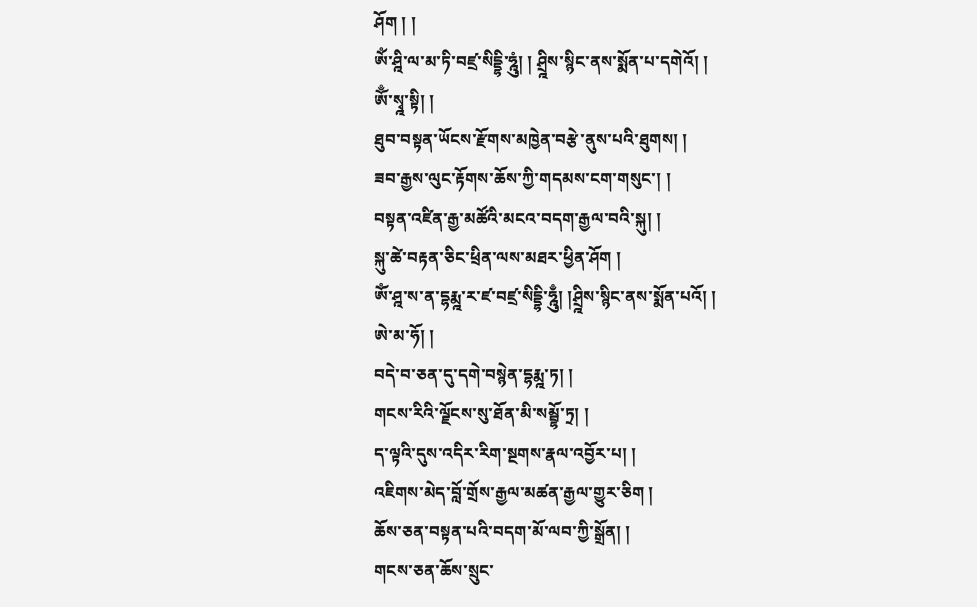ཤོག ། །
ཨོཾ་ཤྰི་ལ་མ་ཏི་བཛྲ་སིདྡྷི་ཧྰུཾ། ། ཤྲྰིས་སྙིང་ནས་སྨོན་པ་དགེའོ། །
ཨོྃ་སྭྰ་སྟི། །
ཐུབ་བསྟན་ཡོངས་རྫོགས་མཁྱེན་བརྩེ་ནུས་པའི་ཐུགས། །
ཟབ་རྒྱས་ལུང་རྟོགས་ཆོས་ཀྱི་གདམས་ངག་གསུང་། །
བསྟན་འཛིན་རྒྱ་མཚོའི་མངའ་བདག་རྒྱལ་བའི་སྐུ། །
སྐུ་ཚེ་བརྟན་ཅིང་ཕྲིན་ལས་མཐར་ཕྱིན་ཤོག །
ཨོཾ་ཤྰ་ས་ན་དྷརྨྰ་ར་ཛ་བཛྲ་སིདྡྷི་ཧྰུྃ། །ཤྲྰིས་སྙིང་ནས་སྨོན་པའོ། །
ཨེ་མ་ཧོ། །
བདེ་བ་ཅན་དུ་དགེ་བསྙེན་དྷརྨྰ་ཏ། །
གངས་རིའི་ལྗོངས་སུ་ཐོན་མི་སམྦྷོ་ཏྲ། །
ད་ལྟའི་དུས་འདིར་རིག་སྔགས་རྣལ་འབྱོར་པ། །
འཇིགས་མེད་བློ་གྲོས་རྒྱལ་མཚན་རྒྱལ་གྱུར་ཅིག །
ཆོས་ཅན་བསྟན་པའི་བདག་མོ་ལབ་ཀྱི་སྒྲོན། །
གངས་ཅན་ཆོས་སྲུང་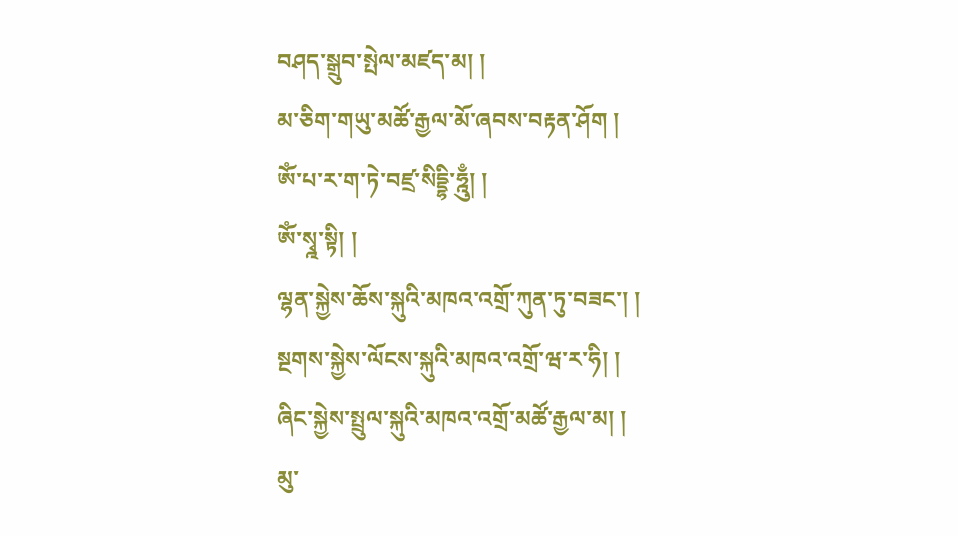བཤད་སྒྲུབ་སྤེལ་མཛད་མ། །
མ་ཅིག་གཡུ་མཚོ་རྒྱལ་མོ་ཞབས་བརྟན་ཤོག །
ཨོཾ་པ་ར་ག་ཏེ་བཛྲ་སིདྡྷི་ཧྰུྃ། །
ཨོཾ་སྭྰ་སྟི། །
ལྷན་སྐྱེས་ཆོས་སྐུའི་མཁའ་འགྲོ་ཀུན་ཏུ་བཟང་། །
སྔགས་སྐྱེས་ལོངས་སྐུའི་མཁའ་འགྲོ་ཝ་ར་ཧི། །
ཞིང་སྐྱེས་སྤྲུལ་སྐུའི་མཁའ་འགྲོ་མཚོ་རྒྱལ་མ། །
མུ་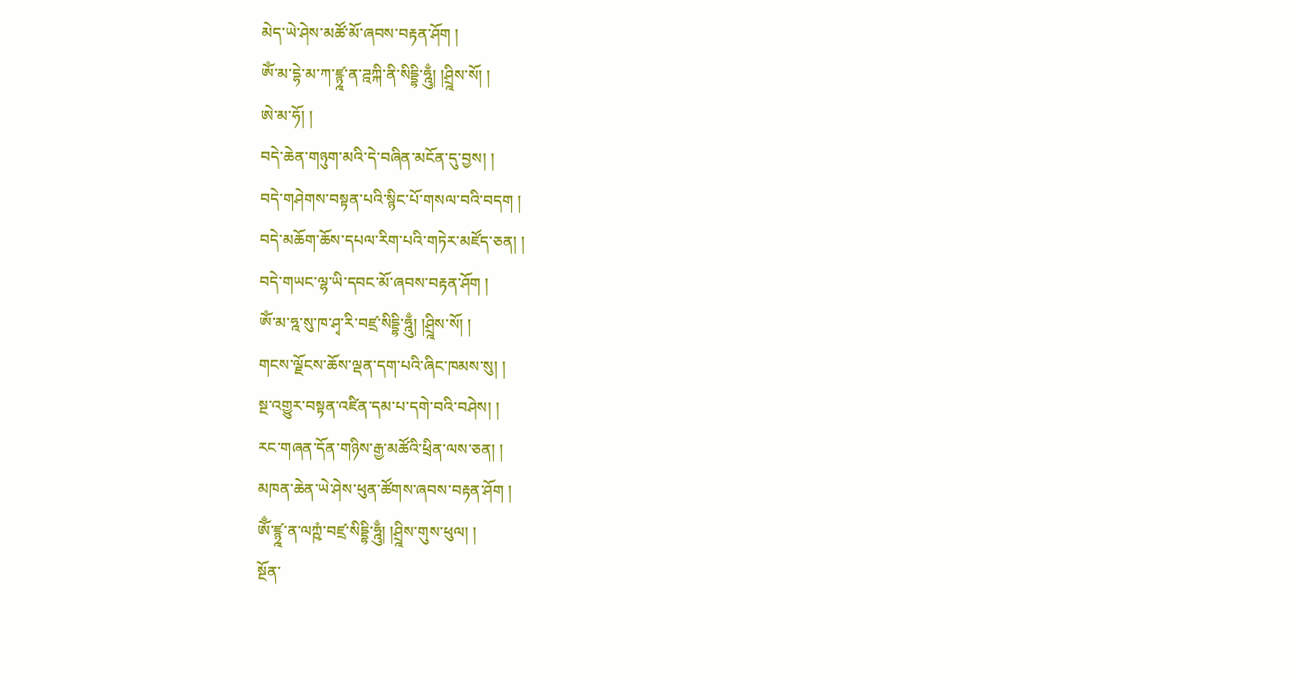མེད་ཡེ་ཤེས་མཚོ་མོ་ཞབས་བརྟན་ཤོག །
ཨོཾ་མ་དྷེ་མ་ཀ་ཛྙྰ་ན་ཌྰཀྐི་ནི་སིདྡྷི་ཧྰུྃ། །ཤྲྰིས་སོ། །
ཨེ་མ་ཧོ། །
བདེ་ཆེན་གཉུག་མའི་དེ་བཞིན་མངོན་དུ་བྱས། །
བདེ་གཤེགས་བསྟན་པའི་སྙིང་པོ་གསལ་བའི་བདག །
བདེ་མཆོག་ཆོས་དཔལ་རིག་པའི་གཏེར་མཛོད་ཅན། །
བདེ་གཡང་ལྷ་ཡི་དབང་མོ་ཞབས་བརྟན་ཤོག །
ཨོཾ་མ་ཧྰ་སུ་ཁ་ཤྭ་རི་བཛྲ་སིདྡྷི་ཧྰུྃ། །ཤྲྰིས་སོ། །
གངས་ལྗོངས་ཆོས་ལྡན་དག་པའི་ཞིང་ཁམས་སུ། །
སྔ་འགྱུར་བསྟན་འཛིན་དམ་པ་དགེ་བའི་བཤེས། །
རང་གཞན་དོན་གཉིས་རྒྱ་མཚོའི་ཕྲིན་ལས་ཅན། །
མཁན་ཆེན་ཡེ་ཤེས་ཕུན་ཚོགས་ཞབས་བརྟན་ཤོག །
ཨོྃ་ཛྙྰ་ན་ལཀྵཾ་བཛྲ་སིདྡྷི་ཧྰུྃ། །ཤྲྰིས་གུས་ཕུལ། །
སྔོན་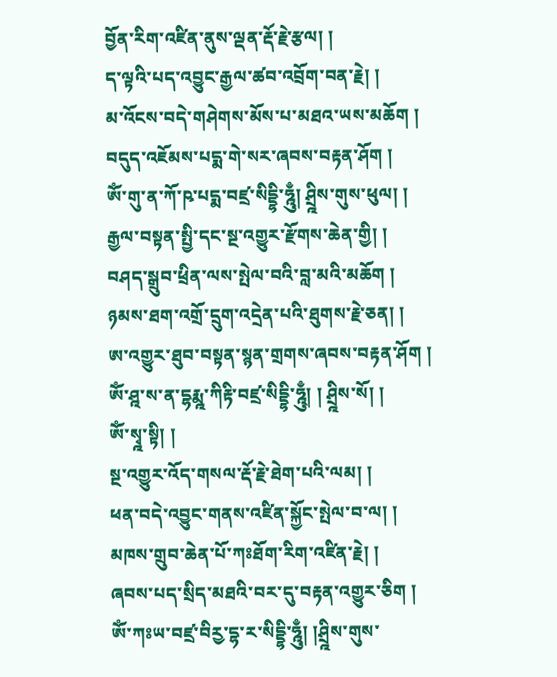བྱོན་རིག་འཛིན་ནུས་ལྡན་རྡོ་རྗེ་རྩལ། །
ད་ལྟའི་པད་འབྱུང་རྒྱལ་ཚབ་འབྲོག་བན་རྗེ། །
མ་འོངས་བདེ་གཤེགས་མོས་པ་མཐའ་ཡས་མཆོག །
བདུད་འཇོམས་པདྨ་གེ་སར་ཞབས་བརྟན་ཤོག །
ཨོཾ་གུ་ན་ཀོ་ཥ་པདྨ་བཛྲ་སིདྡྷི་ཧྰུྃ། ཤྲྰིས་གུས་ཕུལ། །
རྒྱལ་བསྟན་སྤྱི་དང་སྔ་འགྱུར་རྫོགས་ཆེན་གྱི། །
བཤད་སྒྲུབ་ཕྲིན་ལས་སྤེལ་བའི་བླ་མའི་མཆོག །
ཉམས་ཐག་འགྲོ་དྲུག་འདྲེན་པའི་ཐུགས་རྗེ་ཅན། །
ཨ་འགྱུར་ཐུབ་བསྟན་སྙན་གྲགས་ཞབས་བརྟན་ཤོག །
ཨོཾ་ཤྰ་ས་ན་དྷརྨྰ་ཀིརྟི་བཛྲ་སིདྡྷི་ཧྰུྃ། ། ཤྲྰིས་སོ། །
ཨོཾ་སྭྰ་སྟི། །
སྔ་འགྱུར་འོད་གསལ་རྡོ་རྗེ་ཐེག་པའི་ལམ། །
ཕན་བདེ་འབྱུང་གནས་འཛིན་སྐྱོང་སྤེལ་བ་ལ། །
མཁས་གྲུབ་ཆེན་པོ་ཀཿཐོག་རིག་འཛིན་རྗེ། །
ཞབས་པད་སྲིད་མཐའི་བར་དུ་བརྟན་འགྱུར་ཅིག །
ཨོཾ་ཀཿཡ་བཛྲ་བིརྱ་དྷ་ར་སིདྡྷི་ཧྰུྃ། །ཤྲྰིས་གུས་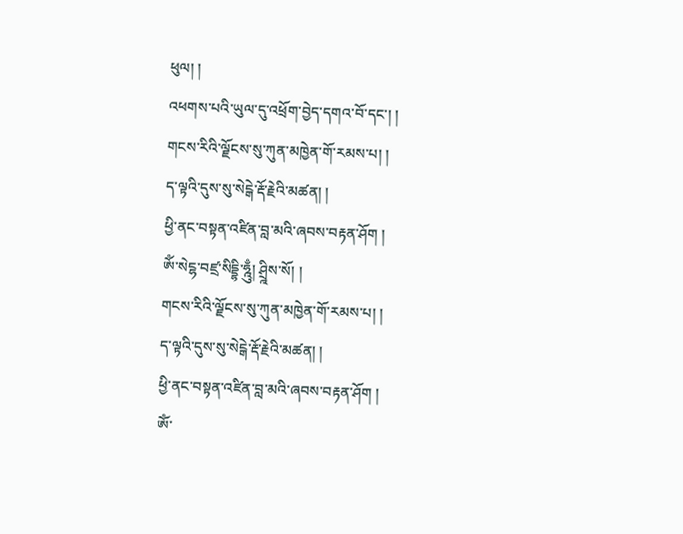ཕུལ། །
འཕགས་པའི་ཡུལ་དུ་འཕྲོག་བྱེད་དགའ་བོ་དང་། །
གངས་རིའི་ལྗོངས་སུ་ཀུན་མཁྱེན་གོ་རམས་པ། །
ད་ལྟའི་དུས་སུ་སེངྒེ་རྡོ་རྗེའི་མཚན། །
ཕྱི་ནང་བསྟན་འཛིན་བླ་མའི་ཞབས་བརྟན་ཤོག །
ཨོཾ་སེངྷ་བཛྲ་སིདྡྷི་ཧྰུྃ། ཤྲྰིས་སོ། །
གངས་རིའི་ལྗོངས་སུ་ཀུན་མཁྱེན་གོ་རམས་པ། །
ད་ལྟའི་དུས་སུ་སེངྒེ་རྡོ་རྗེའི་མཚན། །
ཕྱི་ནང་བསྟན་འཛིན་བླ་མའི་ཞབས་བརྟན་ཤོག །
ཨོཾ་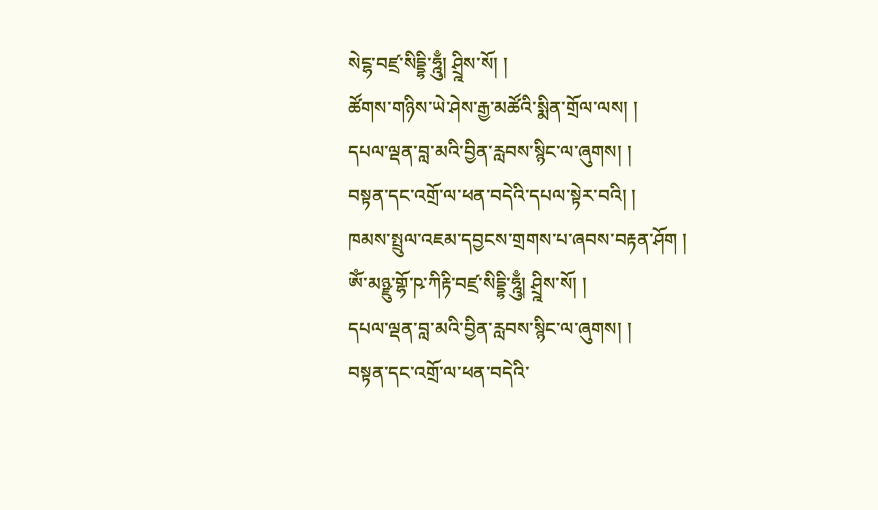སེངྷ་བཛྲ་སིདྡྷི་ཧྰུྃ། ཤྲྰིས་སོ། །
ཚོགས་གཉིས་ཡེ་ཤེས་རྒྱ་མཚོའི་སྨིན་གྲོལ་ལས། །
དཔལ་ལྡན་བླ་མའི་བྱིན་རླབས་སྙིང་ལ་ཞུགས། །
བསྟན་དང་འགྲོ་ལ་ཕན་བདེའི་དཔལ་སྟེར་བའི། །
ཁམས་སྤྲུལ་འཇམ་དབྱངས་གྲགས་པ་ཞབས་བརྟན་ཤོག །
ཨོཾ་མཉྫུ་གྷོ་ཥ་ཀིརྟི་བཛྲ་སིདྡྷི་ཧྰུྃ། ཤྲྰིས་སོ། །
དཔལ་ལྡན་བླ་མའི་བྱིན་རླབས་སྙིང་ལ་ཞུགས། །
བསྟན་དང་འགྲོ་ལ་ཕན་བདེའི་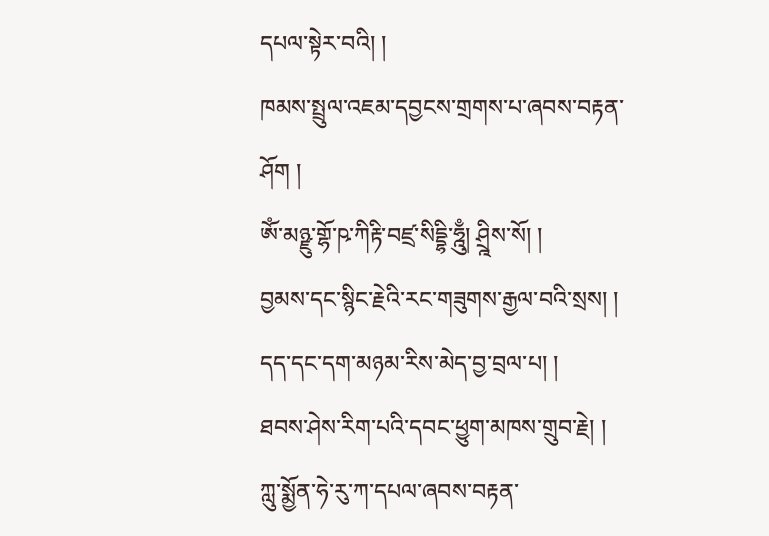དཔལ་སྟེར་བའི། །
ཁམས་སྤྲུལ་འཇམ་དབྱངས་གྲགས་པ་ཞབས་བརྟན་ཤོག །
ཨོཾ་མཉྫུ་གྷོ་ཥ་ཀིརྟི་བཛྲ་སིདྡྷི་ཧྰུྃ། ཤྲྰིས་སོ། །
བྱམས་དང་སྙིང་རྗེའི་རང་གཟུགས་རྒྱལ་བའི་སྲས། །
དད་དང་དག་མཉམ་རིས་མེད་བྱ་བྲལ་པ། །
ཐབས་ཤེས་རིག་པའི་དབང་ཕྱུག་མཁས་གྲུབ་རྗེ། །
ཀླུ་སྨྱོན་ཧེ་རུ་ཀ་དཔལ་ཞབས་བརྟན་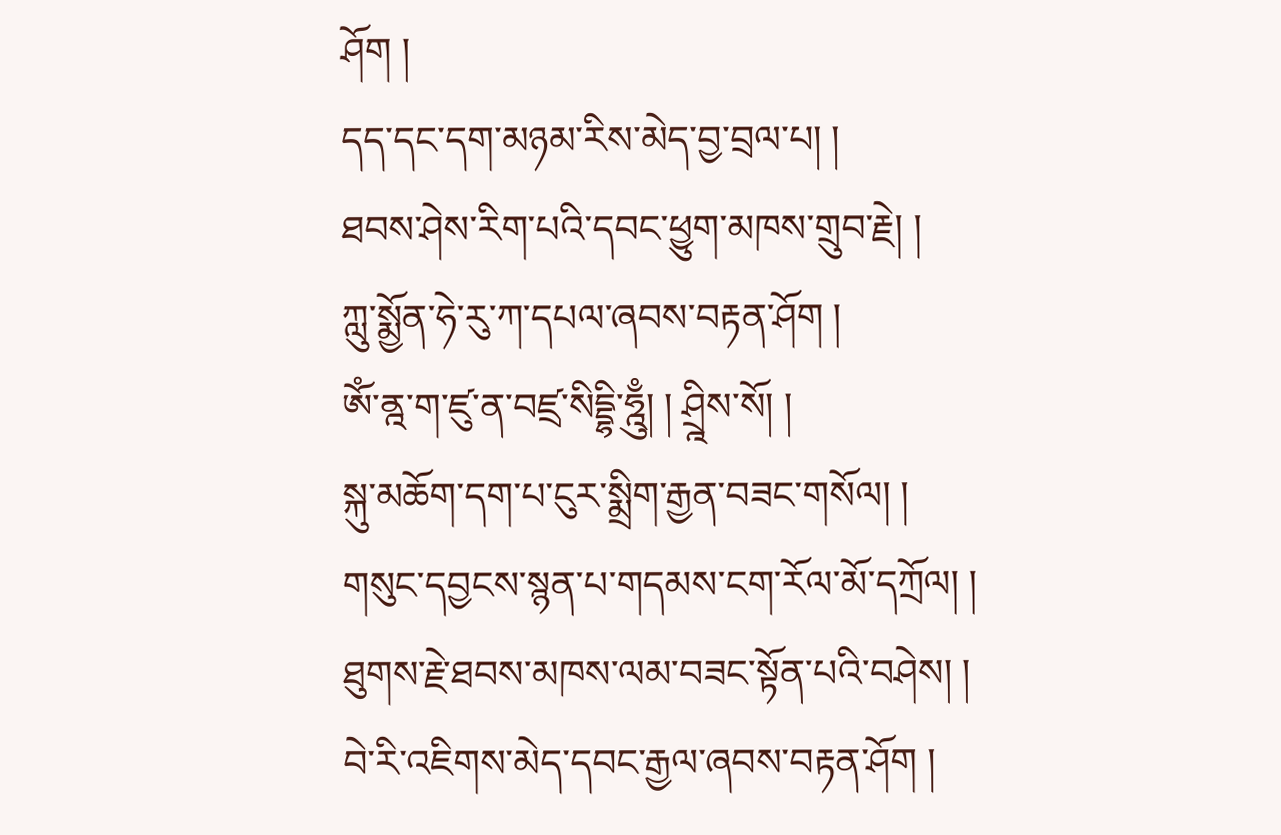ཤོག །
དད་དང་དག་མཉམ་རིས་མེད་བྱ་བྲལ་པ། །
ཐབས་ཤེས་རིག་པའི་དབང་ཕྱུག་མཁས་གྲུབ་རྗེ། །
ཀླུ་སྨྱོན་ཧེ་རུ་ཀ་དཔལ་ཞབས་བརྟན་ཤོག །
ཨོཾ་ནྰ་ག་ཛུ་ན་བཛྲ་སིདྡྷི་ཧྰུྃ། ། ཤྲྰིས་སོ། །
སྐུ་མཆོག་དག་པ་ངུར་སྨྲིག་རྒྱན་བཟང་གསོལ། །
གསུང་དབྱངས་སྙན་པ་གདམས་ངག་རོལ་མོ་དཀྲོལ། །
ཐུགས་རྗེ་ཐབས་མཁས་ལམ་བཟང་སྟོན་པའི་བཤེས། །
བེ་རི་འཇིགས་མེད་དབང་རྒྱལ་ཞབས་བརྟན་ཤོག །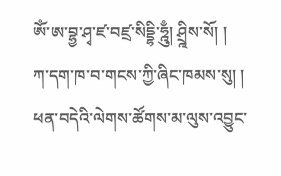ཨོཾ་ཨ་བྷྱ་ཤྭ་ཛ་བཛྲ་སིདྡྷི་ཧྰུྃ། ཤྲྰིས་སོ། །
ཀ་དག་ཁ་བ་གངས་ཀྱི་ཞིང་ཁམས་སུ། །
ཕན་བདེའི་ལེགས་ཚོགས་མ་ལུས་འབྱུང་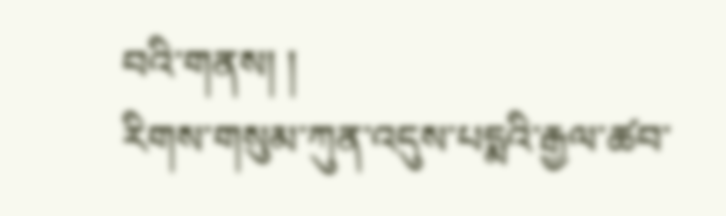བའི་གནས། །
རིགས་གསུམ་ཀུན་འདུས་པདྨའི་རྒྱལ་ཚབ་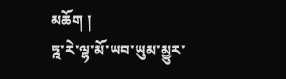མཆོག །
ཏྰ་རེ་ལྷ་མོ་ཡབ་ཡུམ་མྱུར་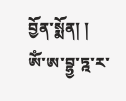བྱོན་སྨོན། །
ཨོཾ་ཨ་བྷྱ་ཏྰ་ར་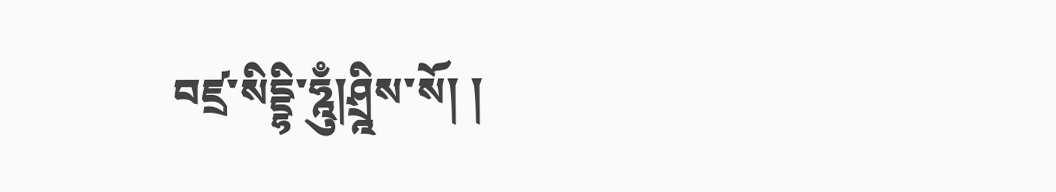བཛྲ་སིདྡྷི་ཧྰུྃ།ཤྲྰིས་སོ། །